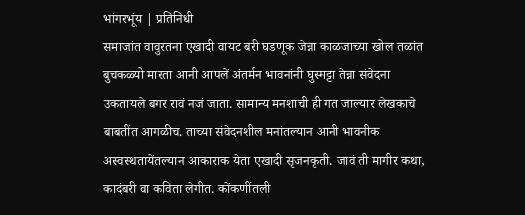भांगरभूंय | प्रतिनिधी
समाजांत वावुरतना एखादी वायट बरी घडणूक जेन्ना काळजाच्या खोल तळांत बुचकळ्यो मारता आनी आपलें अंतर्मन भावनांनी घुस्मट्टा तेन्ना संवेदना उकतायले बगर रावं नजं जाता. सामान्य मनशाची ही गत जाल्यार लेखकाचे बाबतींत आगळीच. ताच्या संवेदनशील मनांतल्यान आनी भावनीक अस्वस्थतायेंतल्यान आकाराक येता एखादी सृजनकृती. जावं ती मागीर कथा, कादंबरी वा कविता लेगीत. कोंकणींतली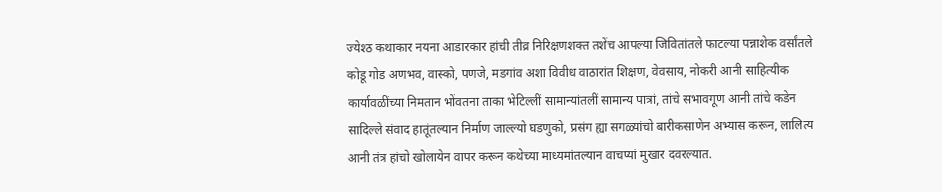ज्येश्ठ कथाकार नयना आडारकार हांची तीव्र निरिक्षणशक्त तशेंच आपल्या जिवितांतले फाटल्या पन्नाशेक वर्सांतले कोडू गोड अणभव, वास्को, पणजे, मडगांव अशा विवीध वाठारांत शिक्षण, वेवसाय, नोकरी आनी साहित्यीक कार्यावळींच्या निमतान भोंवतना ताका भेटिल्लीं सामान्यांतलीं सामान्य पात्रां, तांचे सभावगूण आनी तांचे कडेन सादिल्ले संवाद हातूंतल्यान निर्माण जाल्ल्यो घडणुको, प्रसंग ह्या सगळ्यांचो बारीकसाणेन अभ्यास करून, लालित्य आनी तंत्र हांचो खोलायेन वापर करून कथेच्या माध्यमांतल्यान वाचप्यां मुखार दवरल्यात.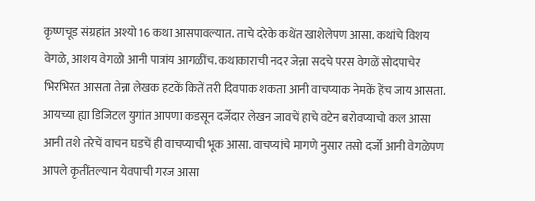कृष्णचूड संग्रहांत अश्यो 16 कथा आसपावल्यात. ताचे दरेके कथेंत खाशेलेपण आसा. कथांचे विशय वेगळे, आशय वेगळो आनी पात्रांय आगळींच. कथाकाराची नदर जेन्ना सदचे परस वेगळें सोदपाचेर भिरभिरत आसता तेन्ना लेखक हटकें कितें तरी दिवपाक शकता आनी वाचप्याक नेमकें हेंच जाय आसता.
आयच्या ह्या डिजिटल युगांत आपणा कडसून दर्जेदार लेखन जावचें हाचे वटेन बरोवप्याचो कल आसा आनी तशे तरेचें वाचन घडचें ही वाचप्याची भूक आसा. वाचप्यांचे मागणे नुसार तसो दर्जो आनी वेगळेपण आपले कृतींतल्यान येवपाची गरज आसा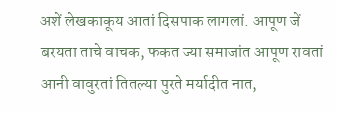अशें लेखकाकूय आतां दिसपाक लागलां. आपूण जें बरयता ताचे वाचक, फकत ज्या समाजांत आपूण रावतां आनी वावुरतां तितल्या पुरते मर्यादीत नात,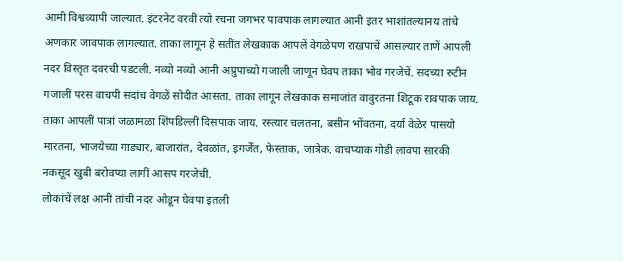आमी विश्वव्यापी जाल्यात. इंटरनेट वरवीं त्यो रचना जगभर पावपाक लागल्यात आनी इतर भाशांतल्यानय तांचे अणकार जावपाक लागल्यात. ताका लागून हे सतींत लेखकाक आपलें वेगळेपण राखपाचें आसल्यार ताणें आपली नदर विस्तृत दवरची पडटली. नव्यो नव्यो आनी अप्रुपाच्यो गजाली जाणून घेवप ताका भोव गरजेचें. सदच्या रुटीन गजालीं परस वाचपी सदांच वेगळें सोदीत आसता. ताका लागून लेखकाक समाजांत वावुरतना शिटूक रावपाक जाय. ताका आपलीं पात्रां जळामळा शिंपडिल्लीं दिसपाक जाय. रस्त्यार चलतना, बसीन भोंवतना, दर्या वेळेर पासयो मारतना, भाजयेच्या गाड्यार, बाजारांत, देवळांत, इगर्जेंत, फेस्ताक, जात्रेक. वाचप्याक गोडी लावपा सारकी नकसूद खुबी बरोवप्या लागीं आसप गरजेची.
लोकांचें लक्ष आनी तांची नदर ओडून घेवपा इतली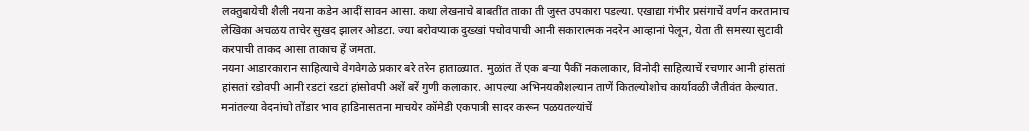लक्तुबायेची शैली नयना कडेन आदीं सावन आसा. कथा लेखनाचे बाबतींत ताका ती जुस्त उपकारा पडल्या. एखाद्या गंभीर प्रसंगाचें वर्णन करतानाच लेखिका अचळय ताचेर सुखद झालर ओडटा. ज्या बरोवप्याक दुख्खां पचोवपाची आनी सकारात्मक नदरेन आव्हानां पेलून, येता ती समस्या सुटावी करपाची ताकद आसा ताकाच हें जमता.
नयना आडारकारान साहित्याचे वेगवेगळे प्रकार बरे तरेन हाताळ्यात. मुळांत तें एक बऱ्या पैकीं नकलाकार, विनोदी साहित्याचें रचणार आनी हांसतां हांसतां रडोवपी आनी रडटां रडटां हांसोवपी अशें बरें गुणी कलाकार. आपल्या अभिनयकौशल्यान ताणें कितल्योशोच कार्यावळी जैतीवंत केल्यात. मनांतल्या वेदनांचो तोंडार भाव हाडिनासतना माचयेर कॉमेडी एकपात्री सादर करून पळयतल्यांचें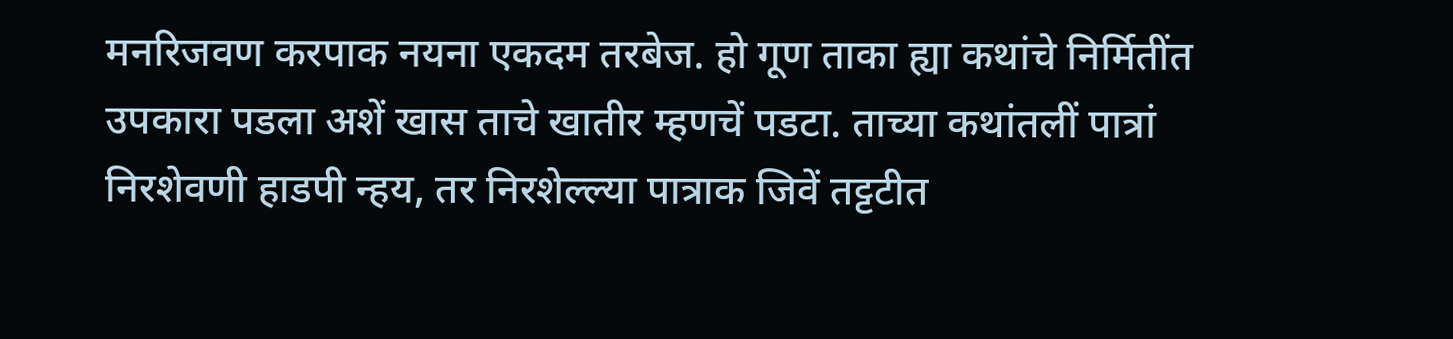मनरिजवण करपाक नयना एकदम तरबेज. हो गूण ताका ह्या कथांचे निर्मितींत उपकारा पडला अशें खास ताचे खातीर म्हणचें पडटा. ताच्या कथांतलीं पात्रां निरशेवणी हाडपी न्हय, तर निरशेल्ल्या पात्राक जिवें तट्टटीत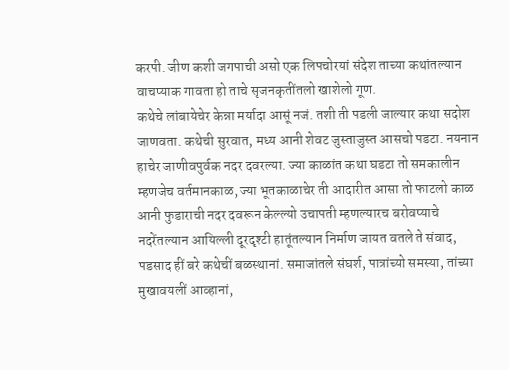करपी. जीण कशी जगपाची असो एक लिपचोरयां संदेश ताच्या कथांतल्यान वाचप्याक गावता हो ताचे सृजनकृतींतलो खाशेलो गूण.
कथेचे लांबायेचेर केन्ना मर्यादा आसूं नजं. तशी ती पडली जाल्यार कथा सदोश जाणवता. कथेची सुरवात, मध्य आनी शेवट जुस्ताजुस्त आसचो पडटा. नयनान हाचेर जाणीवपुर्वक नदर दवरल्या. ज्या काळांत कथा घडटा तो समकालीन म्हणजेच वर्तमानकाळ, ज्या भूतकाळाचेर ती आदारीत आसा तो फाटलो काळ आनी फुडाराची नदर दवरून केल्ल्यो उचापती म्हणल्यारच बरोवप्याचे नदरेंतल्यान आयिल्ली दूरदृश्टी हातूंतल्यान निर्माण जायत वतले ते संवाद, पडसाद हीं बरे कथेचीं बळस्थानां. समाजांतले संघर्श, पात्रांच्यो समस्या, तांच्या मुखावयलीं आव्हानां,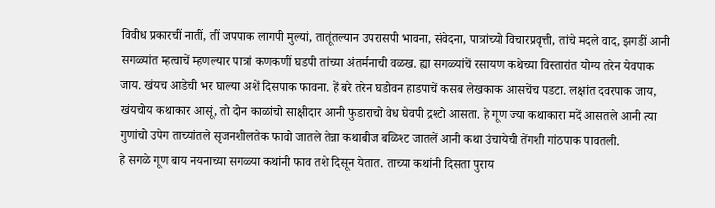विवीध प्रकारचीं नातीं, तीं जपपाक लागपी मुल्यां, तातूंतल्यान उपरासपी भावना, संवेदना, पात्रांच्यो विचारप्रवृत्ती, तांचे मदले वाद, झगडीं आनी सगळ्यांत म्हत्वाचें म्हणल्यार पात्रां कणकणीं घडपी तांच्या अंतर्मनाची वळख. ह्या सगळ्यांचें रसायण कथेच्या विस्तारांत योग्य तरेन येवपाक जाय. खंयच आडेची भर घाल्या अशें दिसपाक फावना. हें बरे तरेन घडोवन हाडपाचें कसब लेखकाक आसचेंच पडटा. लक्षांत दवरपाक जाय, खंयचोय कथाकार आसूं, तो दोन काळांचो साक्षीदार आनी फुडाराचो वेध घेवपी द्रश्टो आसता. हे गूण ज्या कथाकारा मदें आसतले आनी त्या गुणांचो उपेग ताच्यांतले सृजनशीलतेक फावो जातले तेन्ना कथाबीज बळिश्ट जातलें आनी कथा उंचायेची तेंगशी गांठपाक पावतली.
हे सगळे गूण बाय नयनाच्या सगळ्या कथांनी फाव तशे दिसून येतात. ताच्या कथांनी दिसता पुराय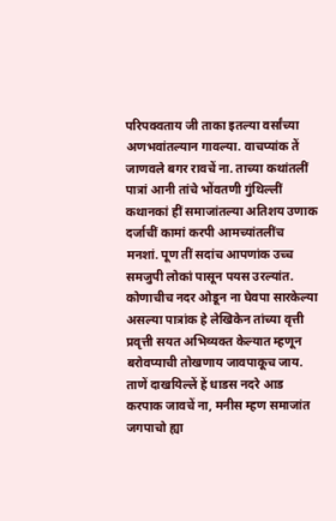परिपक्वताय जी ताका इतल्या वर्सांच्या अणभवांतल्यान गावल्या. वाचप्यांक तें जाणवले बगर रावचें ना. ताच्या कथांतलीं पात्रां आनी तांचे भोंवतणी गुंथिल्लीं कथानकां हीं समाजांतल्या अतिशय उणाक दर्जाचीं कामां करपी आमच्यांतलींच मनशां. पूण तीं सदांच आपणांक उच्च समजुपी लोकां पासून पयस उरल्यांत. कोणाचीच नदर ओडून ना घेवपा सारकेल्या असल्या पात्रांक हे लेखिकेन तांच्या वृत्ती प्रवृत्ती सयत अभिव्यक्त केल्यात म्हणून बरोवप्याची तोखणाय जावपाकूच जाय. ताणें दाखयिल्लें हें धाडस नदरे आड करपाक जावचें ना, मनीस म्हण समाजांत जगपाचो ह्या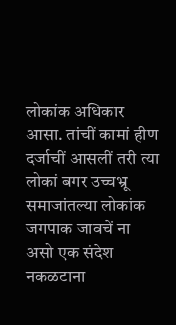लोकांक अधिकार आसा. तांचीं कामां हीण दर्जाचीं आसलीं तरी त्या लोकां बगर उच्चभ्रू समाजांतल्या लोकांक जगपाक जावचें ना असो एक संदेश नकळटाना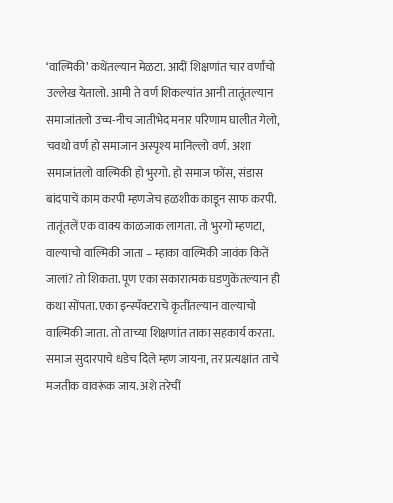‘वाल्मिकी’ कथेंतल्यान मेळटा. आदीं शिक्षणांत चार वर्णांचो उल्लेख येतालो. आमी ते वर्ण शिकल्यांत आनी तातूंतल्यान समाजांतलो उच्च-नीच जातीभेद मनार परिणाम घालीत गेलो, चवथो वर्ण हो समाजान अस्पृश्य मानिल्लो वर्ण. अशा समाजांतलो वाल्मिकी हो भुरगो. हो समाज फोंस, संडास बांदपाचें काम करपी म्हणजेच हळशीक काडून साफ करपी. तातूंतलें एक वाक्य काळजाक लागता. तो भुरगो म्हणटा, वाल्याचो वाल्मिकी जाता – म्हाका वाल्मिकी जावंक कितें जालां? तो शिकता. पूण एका सकारात्मक घडणुकेंतल्यान ही कथा सोंपता. एका इन्स्पॅक्टराचे कृतींतल्यान वाल्याचो वाल्मिकी जाता. तो ताच्या शिक्षणांत ताका सहकार्य करता. समाज सुदारपाचे धडेच दिले म्हण जायना, तर प्रत्यक्षांत ताचे मजतीक वावरूंक जाय. अशे तरेचीं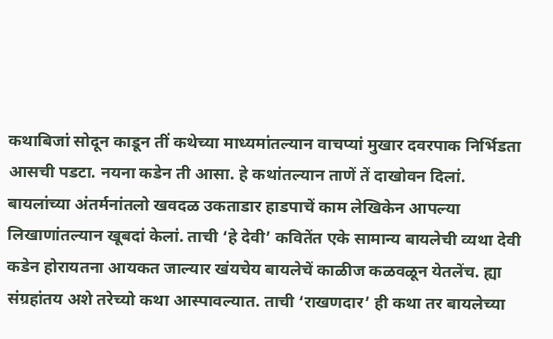कथाबिजां सोदून काडून तीं कथेच्या माध्यमांतल्यान वाचप्यां मुखार दवरपाक निर्भिडता आसची पडटा. नयना कडेन ती आसा. हे कथांतल्यान ताणें तें दाखोवन दिलां.
बायलांच्या अंतर्मनांतलो खवदळ उकताडार हाडपाचें काम लेखिकेन आपल्या लिखाणांतल्यान खूबदां केलां. ताची ‘हे देवी’ कवितेंत एके सामान्य बायलेची व्यथा देवी कडेन होरायतना आयकत जाल्यार खंयचेय बायलेचें काळीज कळवळून येतलेंच. ह्या संग्रहांतय अशे तरेच्यो कथा आस्पावल्यात. ताची ‘राखणदार’ ही कथा तर बायलेच्या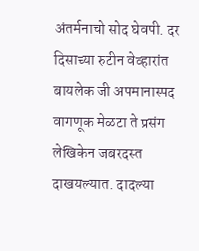अंतर्मनाचो सोद घेवपी. दर दिसाच्या रुटीन वेव्हारांत बायलेक जी अपमानास्पद वागणूक मेळटा ते प्रसंग लेखिकेन जबरदस्त दाखयल्यात. दादल्या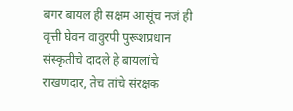बगर बायल ही सक्षम आसूंच नजं ही वृत्ती घेवन वावुरपी पुरूशप्रधान संस्कृतीचे दादले हे बायलांचे राखणदार, तेच तांचे संरक्षक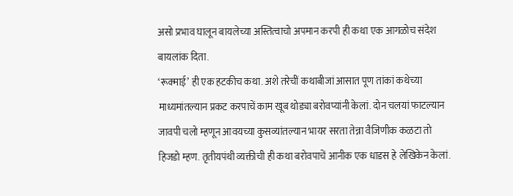असो प्रभाव घालून बायलेच्या अस्तित्वाचो अपमान करपी ही कथा एक आगळोच संदेश बायलांक दिता.
‘रूक्माई’ ही एक हटकीच कथा. अशे तरेचीं कथाबीजां आसात पूण तांकां कथेच्या माध्यमांतल्यान प्रकट करपाचें काम खूब थोड्या बरोवप्यांनी केलां. दोन चलयां फाटल्यान जावपी चलो म्हणून आवयच्या कुसव्यांतल्यान भायर सरता तेन्ना वैजिणीक कळटा तो हिजडो म्हण. तृतीयपंथी व्यक्तीची ही कथा बरोवपाचें आनीक एक धाडस हे लेखिकेन केलां.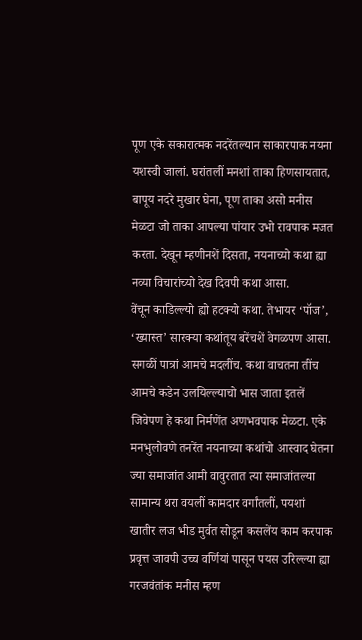पूण एके सकारात्मक नदरेंतल्यान साकारपाक नयना यशस्वी जालां. घरांतलीं मनशां ताका हिणसायतात, बापूय नदरे मुखार घेना, पूण ताका असो मनीस मेळटा जो ताका आपल्या पांयार उभो रावपाक मजत करता. देखून म्हणीनशें दिसता, नयनाच्यो कथा ह्या नव्या विचारांच्यो देख दिवपी कथा आसा.
वेंचून काडिल्ल्यो ह्यो हटक्यो कथा. तेभायर ‘पॉज’, ‘ख्यास्त’ सारक्या कथांतूय बरेंचशें वेगळपण आसा. सगळीं पात्रां आमचे मदलींच. कथा वाचतना तींच आमचे कडेन उलयिल्ल्याचो भास जाता इतलें जिवेपण हे कथा निर्मणेंत अणभवपाक मेळटा. एके मनभुलोवणे तनरेंत नयनाच्या कथांचो आस्वाद घेतना ज्या समाजांत आमी वावुरतात त्या समाजांतल्या सामान्य थरा वयलीं कामदार वर्गांतलीं, पयशां खातीर लज भीड मुर्वत सोडून कसलेंय काम करपाक प्रवृत्त जावपी उच्च वर्णियां पासून पयस उरिल्ल्या ह्या गरजवंतांक मनीस म्हण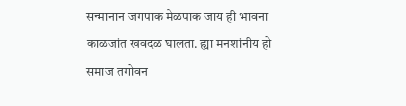सन्मानान जगपाक मेळपाक जाय ही भावना काळजांत खवदळ घालता. ह्या मनशांनीय हो समाज तगोवन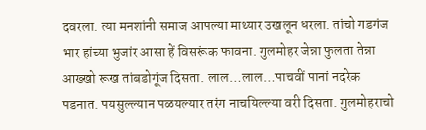दवरला. त्या मनशांनी समाज आपल्या माथ्यार उखलून धरला. तांचो गडगंज भार हांच्या भुजांर आसा हें विसरूंक फावना. गुलमोहर जेन्ना फुलता तेन्ना आख्खो रूख तांबडोगूंज दिसता. लाल…लाल…पाचवीं पानां नदरेक पडनात. पयसुल्ल्यान पळयल्यार तरंग नाचयिल्ल्या वरी दिसता. गुलमोहराचो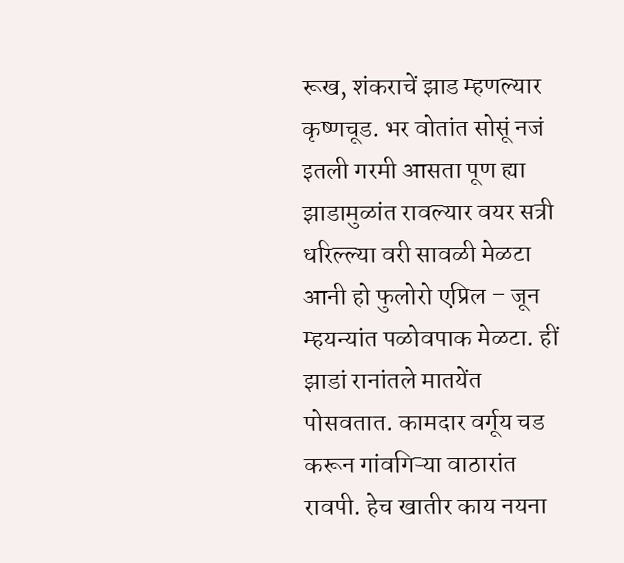रूख, शंकराचें झाड म्हणल्यार कृष्णचूड. भर वोतांत सोसूं नजं इतली गरमी आसता पूण ह्या झाडामुळांत रावल्यार वयर सत्री धरिल्ल्या वरी सावळी मेळटा आनी हो फुलोरो एप्रिल – जून म्हयन्यांत पळोवपाक मेळटा. हीं झाडां रानांतले मातयेंत पोसवतात. कामदार वर्गूय चड करून गांवगिऱ्या वाठारांत रावपी. हेच खातीर काय नयना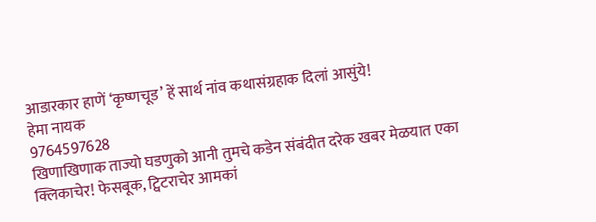आडारकार हाणें ‘कृष्णचूड’ हें सार्थ नांव कथासंग्रहाक दिलां आसुंये!
हेमा नायक
9764597628
खिणाखिणाक ताज्यो घडणुको आनी तुमचे कडेन संबंदीत दरेक खबर मेळयात एका क्लिकाचेर! फेसबूक, ट्विटराचेर आमकां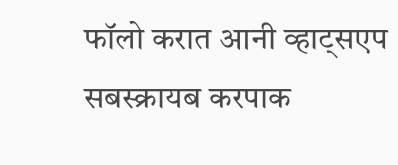फॉलो करात आनी व्हाट्सएप सबस्क्रायब करपाक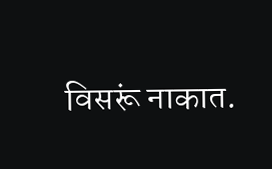विसरूं नाकात.